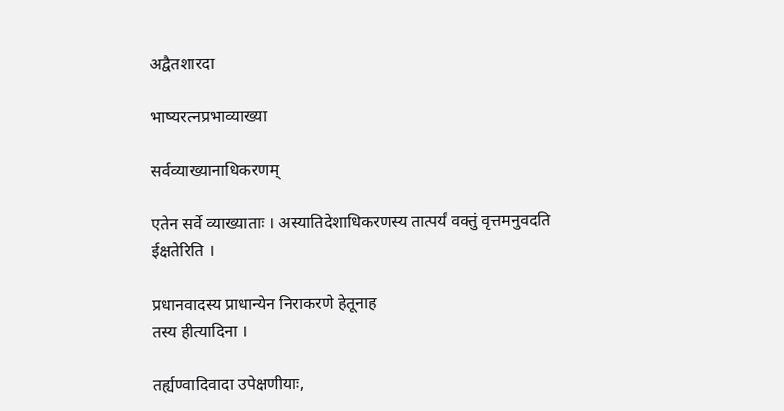अद्वैतशारदा

भाष्यरत्नप्रभाव्याख्या

सर्वव्याख्यानाधिकरणम्

एतेन सर्वे व्याख्याताः । अस्यातिदेशाधिकरणस्य तात्पर्यं वक्तुं वृत्तमनुवदति
ईक्षतेरिति ।

प्रधानवादस्य प्राधान्येन निराकरणे हेतूनाह
तस्य हीत्यादिना ।

तर्ह्यण्वादिवादा उपेक्षणीयाः,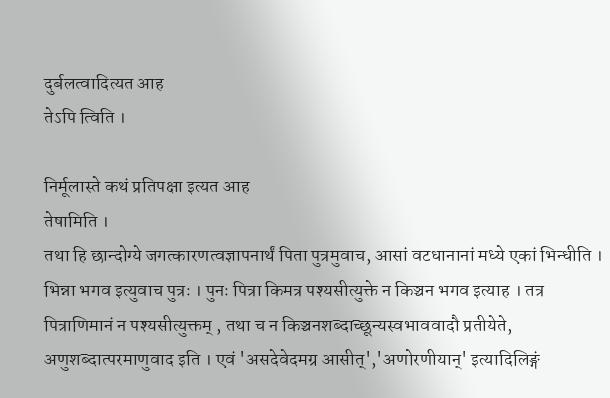दुर्बलत्वादित्यत आह
तेऽपि त्विति ।

निर्मूलास्ते कथं प्रतिपक्षा इत्यत आह
तेषामिति ।
तथा हि छान्दोग्ये जगत्कारणत्वज्ञापनार्थं पिता पुत्रमुवाच, आसां वटधानानां मध्ये एकां भिन्धीति । भिन्ना भगव इत्युवाच पुत्रः । पुनः पित्रा किमत्र पश्यसीत्युक्ते न किञ्चन भगव इत्याह । तत्र पित्राणिमानं न पश्यसीत्युक्तम् , तथा च न किञ्चनशब्दाच्छून्यस्वभाववादौ प्रतीयेते, अणुशब्दात्परमाणुवाद इति । एवं 'असदेवेदमग्र आसीत्','अणोरणीयान्' इत्यादिलिङ्गं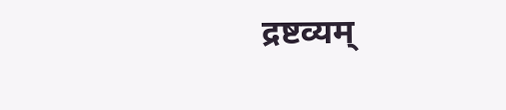द्रष्टव्यम्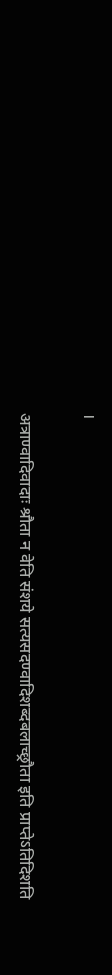।

अत्राण्वादिवादाः श्रौता न वेति संशये सत्यसदण्वादिशब्दबलाच्छ्रौता इति प्राप्तेऽतिदिशति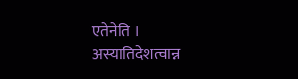एतेनेति ।
अस्यातिदेशत्वान्न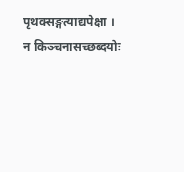पृथक्सङ्गत्याद्यपेक्षा । न किञ्चनासच्छब्दयोः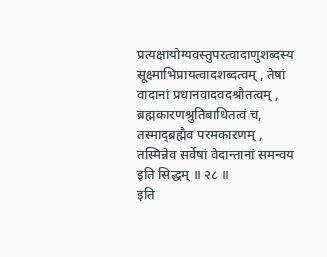प्रत्यक्षायोग्यवस्तुपरत्वादाणुशब्दस्य सूक्ष्माभिप्रायत्वादशब्दत्वम् , तेषां वादानां प्रधानवादवदश्रौतत्वम् , ब्रह्मकारणश्रुतिबाधितत्वं च, तस्माद्ब्रह्मैव परमकारणम् , तस्मिन्नेव सर्वेषां वेदान्तानां समन्वय इति सिद्धम् ॥ २८ ॥
इति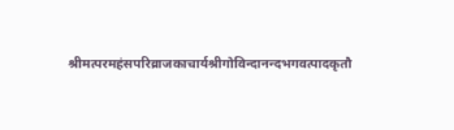श्रीमत्परमहंसपरिव्राजकाचार्यश्रीगोविन्दानन्दभगवत्पादकृतौ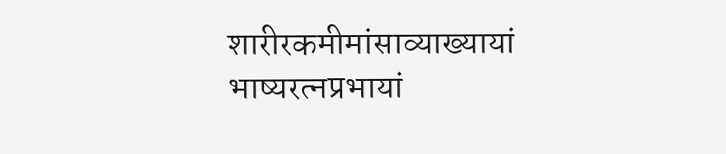शारीरकमीमांसाव्याख्यायां भाष्यरत्नप्रभायां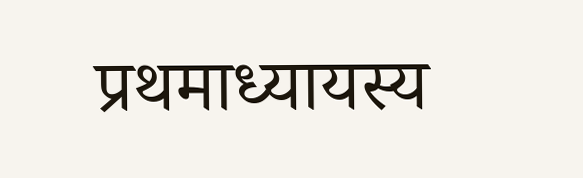प्रथमाध्यायस्य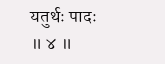यतुर्थः पादः ॥ ४ ॥